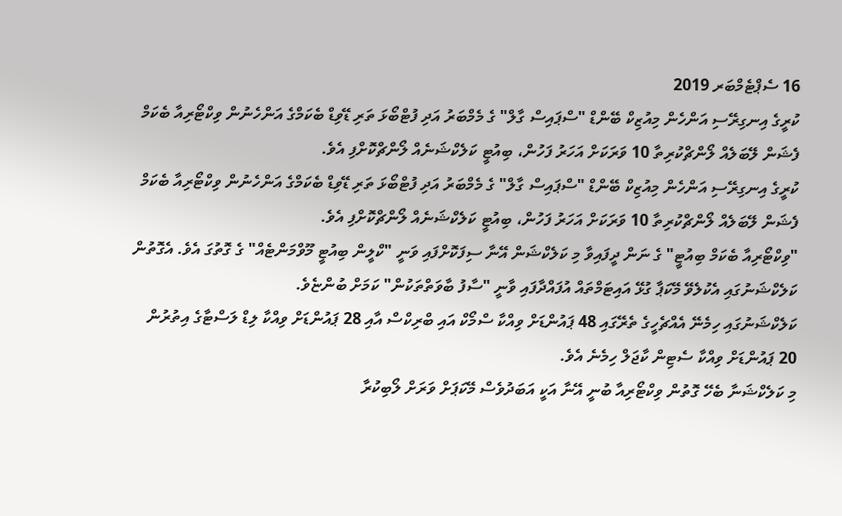16 ސެޕްޓެމްބަރ 2019
ކުރީގެ އިނގިރޭސި އަންހެން މިއުޒިކް ބޭންޑް "ސްޕައިސް ގާލް" ގެ މެމްބަރު އަދި ފުޓްބޯޅަ ތަރި ޑޭވިޑް ބެކަމްގެ އަންހެނުން ވިކްޓޯރިއާ ބެކަމް ފެޝަން ލޭބަލެއް ލޯންޗްކުރިތާ 10 ވަރަކަށް އަހަރު ފަހުން، ބިއުޓީ ކަލެކްޝަނެއް ލޯންޗްކޮށްފި އެވެ.
ކުރީގެ އިނގިރޭސި އަންހެން މިއުޒިކް ބޭންޑް "ސްޕައިސް ގާލް" ގެ މެމްބަރު އަދި ފުޓްބޯޅަ ތަރި ޑޭވިޑް ބެކަމްގެ އަންހެނުން ވިކްޓޯރިއާ ބެކަމް ފެޝަން ލޭބަލެއް ލޯންޗްކުރިތާ 10 ވަރަކަށް އަހަރު ފަހުން، ބިއުޓީ ކަލެކްޝަނެއް ލޯންޗްކޮށްފި އެވެ.
"ވިކްޓޯރިއާ ބެކަމް ބިއުޓީ" ގެ ނަން ދީފައިވާ މި ކަލެކްޝަން އޭނާ ސިފަކޮށްފައި ވަނީ "ކްލީން ބިއުޓީ މޫވްމަންޓެއް" ގެ ގޮތުގަ އެވެ. އެގޮތުން ކަލެކްޝަނުގައި އެކުލެވޭ މޭކަޕާ ގުޅޭ އައިޓަމްތައް އުފައްދާފައި ވާނީ "ސާފު ބާވަތްތަކުން" ކަމަށް ބުންޏެވެ.
ކަލެކްޝަނުގައި ހިމެނޭ އެއްޗެހީގެ ތެރޭގައި 48 ޕައުންޑަށް ވިއްކާ ސްމޯކް އައި ބްރިކްސް އާއި 28 ޕައުންޑަށް ވިއްކާ ލިޑް ލަސްޓާގެ އިތުރުން 20 ޕައުންޑަށް ވިއްކާ ސެޓިން ކާޖަލް ހިމެނެ އެވެ.
މި ކަލެކްޝަނާ ބެހޭ ގޮތުން ވިކްޓޯރިއާ ބުނީ އޭނާ އަކީ އަބަދުވެސް މޭކަޕަށް ވަރަށް ލޯބިކުރާ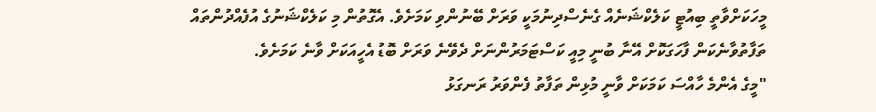މީހަކަށްވާތީ ބިއުޓީ ކަލެކްޝަނެއް ގެނެސްދިނުމަކީ ވަރަށް ބޭނުންވި ކަމަށެވެ. އެގޮތުން މި ކަލެކްޝަނުގެ އުފެއްދުންތައް ތަފާތުވާނެކަން ފާހަގަކޮށް އޭނާ ބުނީ މިއީ ކަސްޓަމަރުންނަށް ދެވޭނެ ވަރަށް ބޮޑު އެހީއަކަށް ވާނެ ކަމަށެވެ.
"މީގެ އެންމެ ހާއްސަ ކަމަކަށް ވާނީ މުޅިން ތަފާތު ފެންވަރު ރަނގަޅު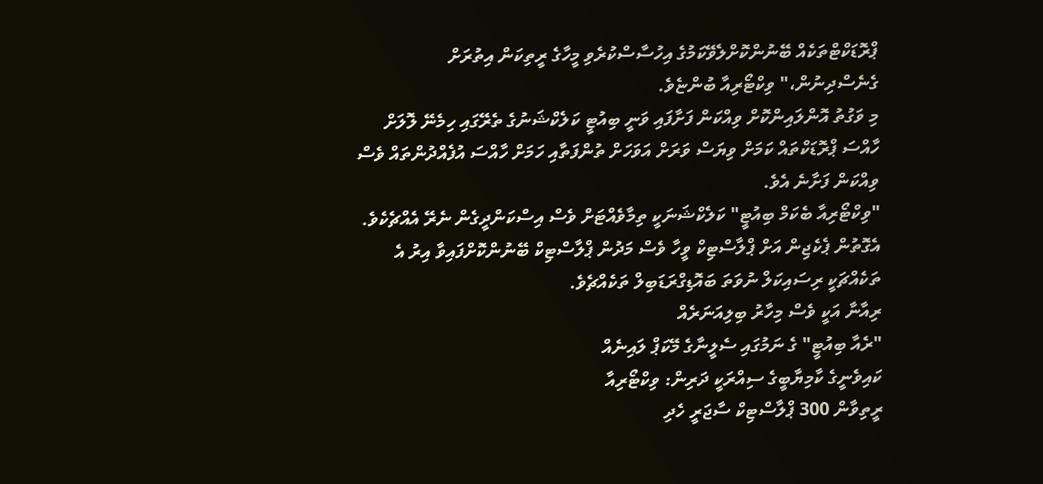ޕްރޮޑަކްޓްތަކެއް ބޭނުންކޮށްލެވޭކަމުގެ އިހުސާސްކުރެވި މީހާގެ ރީތިކަން އިތުރަށް ގެނެސްދިނުން،" ވިކްޓޯރިއާ ބުންޏެވެ.
މި ވަގުތު އޮންލައިންކޮށް ވިއްކަން ފަށާފައި ވަނީ ބިއުޓީ ކަލެކްޝަނުގެ ތެރޭގައި ހިމެނޭ ލޮލަށް ހާއްސަ ޕްރޮޑަކްތައް ކަމަށް ވިޔަސް ވަރަށް އަވަހަށް ތުންފަތާއި ހަމަށް ހާއްސަ އުފެއްދުންތައް ވެސް ވިއްކަން ފަށާނެ އެވެ.
"ވިކްޓޯރިއާ ބެކަމް ބިއުޓީ" ކަލެކްޝަނަކީ ތިމާވެއްޓަށް ވެސް އިސްކަންދީގެން ނެރޭ އެއްޗެކެވެ. އެގޮތުން ޕެކެޖިން އަށް ޕްލާސްޓިކް ވީހާ ވެސް މަދުން ޕްލާސްޓިކް ބޭނުންކޮށްފައިވާ އިރު އެ ތަކެއްޗަކީ ރިސައިކަލް ނުވަތަ ބައޮޑިގްރަޑަބިލް ތަކެއްޗެވެ.
ރިއާނާ އަކީ ވެސް މިހާރު ބިލިއަނަރެއް
"ރެއާ ބިއުޓީ" ގެ ނަމުގައި ސެލީނާގެ މޭކަޕް ލައިނެއް
ކައިވެނީގެ ކާމިޔާބީގެ ސިއްރަކީ ދަރިން: ވިކްޓޯރިއާ
ރީތިވާން 300 ޕްލާސްޓިކް ސާޖަރީ ހެދި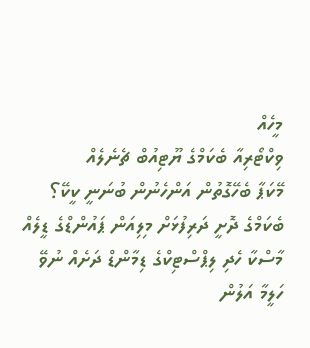މީހެއް
ވިކްޓޯރިއާ ބެކަމްގެ ޔޫޓިއުބް ޗެނެލެއް
މޭކަޕާ ބެހޭގޮތުން އަންހެނުން ބުނަނީ ކީކޭ؟
ބެކަމްގެ ދޮށީ ދަރިފުޅަށް މިލިއަން ޕައުންޑްގެ ޑީލެއް
މާސްކާ ހެދި ލިޕްސްޓިކްގެ ޑިމާންޑް ދަށެއް ނުވޭ
ހަލީމާ އަލުން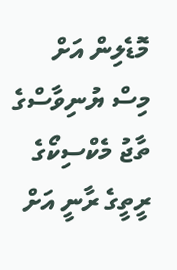މޮޑެލިން އަށް
މިސް ޔުނިވާސްގެ ތާޖު މެކްސިކޯގެ ރީތީގެ ރާނީ އަށް